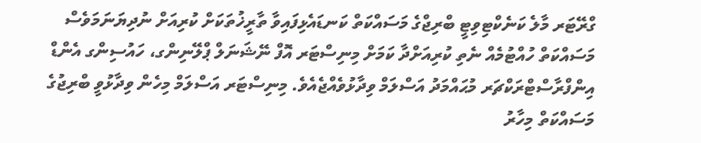ގްރޭޓަރ މާލެ ކަނެކްޓިވިޓީ ބްރިޖްގެ މަސައްކަތް ކަނޑައެޅިފައިވާ ތާރީޚުތަކަށް ކުރިއަށް ނުދިޔަނަމަވެސް މަސައްކަތް ހުއްޓުމެއް ނެތި ކުރިއަށްދާ ކަމަށް މިނިސްޓަރ އޮފް ނޭޝަނަލް ޕްލޭނިންގ، ހައުސިންގ އެންޑް އިންފްރާސްޓްރަކްޗަރ މުޙައްމަދު އަސްލަމް ވިދާޅުވެއްޖެއެވެ. މިނިސްޓަރ އަސްލަމް މިހެން ވިދާޅުވީ ބްރިޖުގެ މަސައްކަތް މިހާރު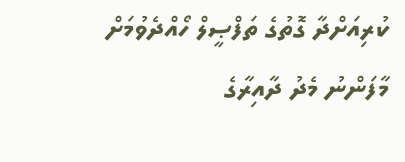ކުރިއަށްދާ ގޮތުގެ ތަފްޞީލް ހޯއްދެވުމަށް މާފަންނު މެދު ދާއިރާގެ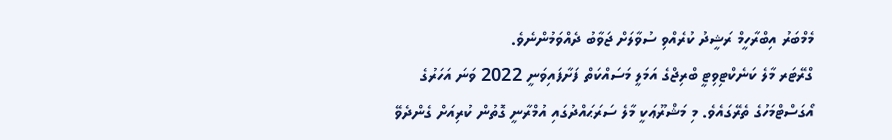މެމްބަރު އިބްރާހީމް ރަޝީދު ކުރެއްވި ސުވާލަށް ޖަވާބު ދެއްވަމުންނެވެ.
ގްރޭޓަރ މާލެ ކަނެކްޓިވިޓީ ބްރިޖްގެ އަމަލީ މަސައްކަތް ފަށާފައިވަނީ 2022 ވަނަ އަހަރުގެ އޯގަސްޓްމަހުގެ ތެރޭގައެވެ. މި މަޝްރޫޢަކީ މާލެ ސަރަޙައްދުގައި އުމްރާނީ ގޮތުން ކުރިއަށް ގެންދެވޭ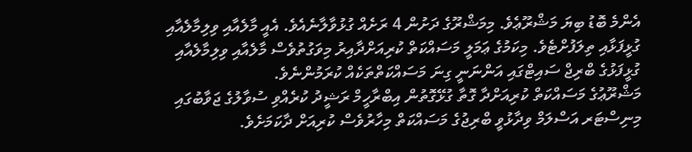އެންމެ ބޮޑު ބިޔަ މަޝްރޫޢެވެ. މިމަޝްރޫގެ ދަށުން 4 ރަށެއް ގުޅުވާލާނެއެވެ. އެއީ މާލެއާއި ވިލިމާލެއާއި ގުޅީފަޅާއި ތިލަފުށްޓެވެ. މިކަމުގެ ޢަމަލީ މަސައްކަތް ކުރިއަށްދާއިރު މިވަގުތުވެސް މާލެއާއި ވިލިމާލެއާއި ގުޅީފަޅުގެ ބްރިޖް ސައިޓްގައި އަންނަނީ ގިނަ މަސައްކަތްތަކެއް ކުރަމުންނެވެ.
މަޝްރޫޢުގެ މަސައްކަތް ކުރިއަށްދާ ގޮތާ ގުޅޭގޮތުން އިބްރާހީމް ރަޝީދު ކުރެއްވި ސުވާލުގެ ޖަވާބުގައި މިނިސްޓަރ އަސްލަމް ވިދާޅުވީ ބްރިޖުގެ މަސައްކަތް މިހާރުވެސް ކުރިއަށް ދާކަމަށެވެ.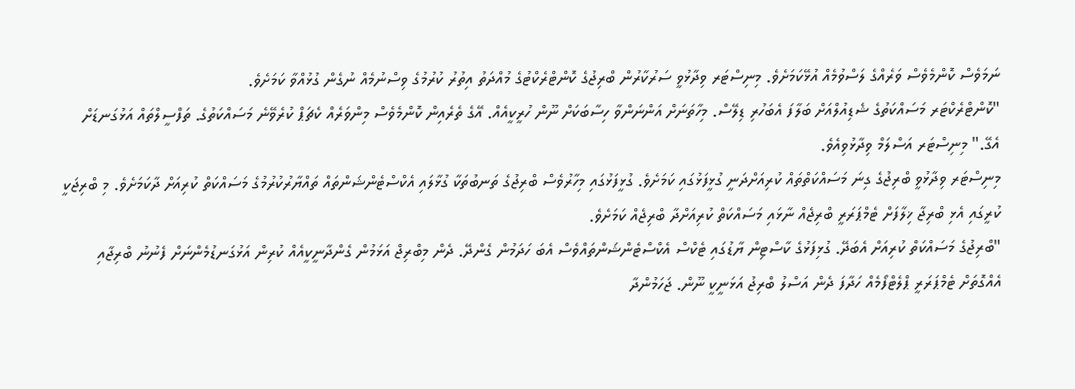ނަމަވެސް ކޮންމެވެސް ވަރެއްގެ ލަސްވުމެއް އުޅޭކަމަށެވެ. މިނިސްޓަރ ވިދާޅުވީ ސަރުކާރުން ބްރިޖުގެ ކޮންޓްރެކްޓުގެ މުއްދަތު އިތުރު ކުރުމުގެ ވިސްނުމެއް ނުގެން ގުޅުއްވާ ކަމަށެވެ.
"ކޮންޓްރެކްޓަރ މަސައްކަތުގެ ޝެޑިއުލްއަށް ބަލާފަ އެބަހުރި ޑިލޭސް. މިހާތަނަށް އަންނަންވާ ހިސާބަކަށް ނޫން ހުރީކީއެއް. އޭގެ ތެރެއިން ކޮންމެވެސް މިންވަރެއް ކެޗަޕް ކުރެވޭނެ މަސައްކަތުގެ. ތަފްސީލްތައް އަޅުގަނޑަށް އެގޭ." މިނިސްޓަރ އަސްލަމް ވިދާޅުވިއެވެ.
މިނިސްޓަރ ވިދާޅުވީ ބްރިޖުގެ ގިނަ މަސައްކަތްތައް ކުރިއަށްދަނީ ގުޅީފަޅުގައި ކަމަށެވެ. ގުޅީފަޅުގައި މިހާރުވެސް ބްރިޖުގެ ތަނބުތަކާ ގުޅާލައި އެކްސްޓެންޝަންތައް ތައްޔާރުކުރުމުގެ މަސައްކަތް ކުރިއަށް ދާކަމަށެވެ. މި ބްރިޖަކީ ކުރީގައި އެޅި ބްރިޖާ ޚިލާފަށް ޓެމްޕަރަރީ ބްރިޖެއް ނާޅައި މަސައްކަތް ކުރިއަށްދާ ބްރިޖެއް ކަމަށެވެ.
"ބްރިޖުގެ މަސައްކަތް ކުރިއަށް އެބަދޭ. ގުޅިފަޅުގެ ކާސްޓިން ޔާޑުގައި ޓެކްސް އެކްސްޓެންޝަންތައްވެސް އެބަ ހަދަމުން ގެންދޭ. ދެން މިބްރިޖް އަޅަމުން ގެންދާނީކީއެއް ކުރިން އަޅުގަނޑުމެންނަށް ފެނުނު ބްރިޖާއި އެއްގޮތަށް ޓެމްޕަރަރީ ޕްލެޓްފޯމެއް ހަދާފަ ދެން އަސްލު ބްރިޖު އަޅަނީކީ ނޫން. ޖަހަމުންދާ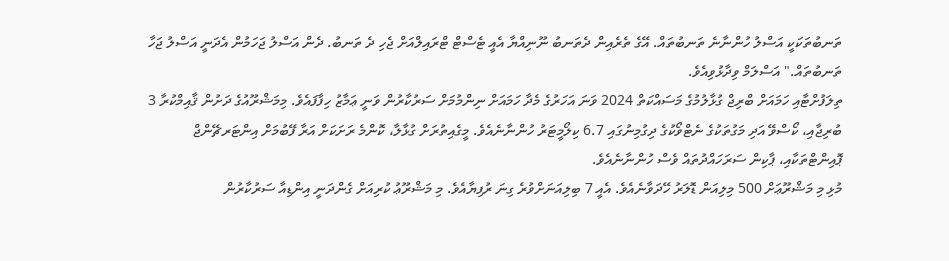ތަނބުތަކަކީ އަސްލު ހުންނާނެ ތަނބުތައް. އޭގެ ތެރެއިން ދެތަނބު ނޫނިއްޔާ އެއީ ޓެސްޓް ޓްރައިލްއަށް ޖެހި ދެ ތަނބު. ދެން އަސްލު ޖަހަމުން އެދަނީ އަސްލު ޖަހާ ތަނބުތައް." އަސްލަމް ވިދާޅުވިއެވެ.
ތިލަފުށްޓާއި ހަމައަށް ބްރިޖް ގުޅާލުމުގެ މަސައްކަތް 2024 ވަނަ އަހަރުގެ މެދާ ހަމައަށް ނިންމުމަށް ސަރުކާރުން ވަނީ ޢަމާޒު ހިފާފައެވެ. މިމަޝްރޫއުގެ ދަށުން ޤާއިމްކުރާ 3 ބުރިޖާއި، ކޯސްވޭ އަދި މަގުތަކުގެ ނެޓްވޯކުގެ ދިގުމިނުގައި 6.7 ކިލޯމީޓަރު ހުންނާނެއެވެ. މީގެއިތުރަށް ގުޅާލާ، ކޮންމެ ރަށަކަށް އަރާ ފޭބުމަށް އިންޓަރޗޭންޖް ޕޮއިންޓްތަކާއި، ޕާކިން ސަރަހައްދުތައް ވެސް ހުންނާނެއެވެ.
މުޅި މި މަޝްރޫޢަށް 500 މިލިއަން ޑޮލަރު ހޭދަވާނެއެވެ. އެއީ 7 ބިލިއަނަށްވުރެ ގިނަ ރުފިޔާއެވެ. މި މަޝްރޫޢު ކުރިއަށް ގެންދަނީ އިންޑިއާ ސަރުކާރުން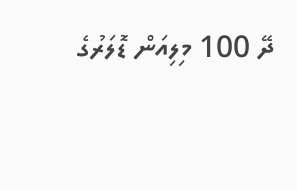ދޭ 100 މިލިއަން ޑޮލަރުގެ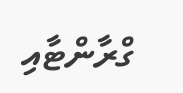ގްރާންޓާއި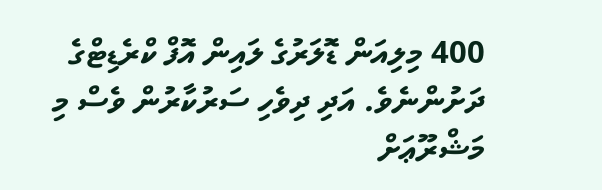400 މިލިއަން ޑޮލަރުގެ ލައިން އޮފް ކްރެޑިޓްގެ ދަށުންނެވެ. އަދި ދިވެހި ސަރުކާރުން ވެސް މި މަޝްރޫޢަށް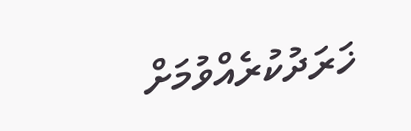ޚަރަދުކުރެއްވުމަށް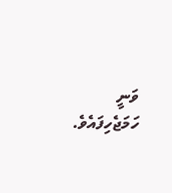ވަނީ ހަމަޖެހިފައެވެ.